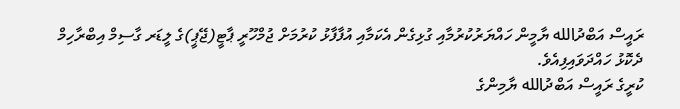ރައީސް އަބްދުالله ޔާމީން ހައްޔަރުކުރުމާއި ގުޅިގެން އެކަމާއި އުފާފާޅު ކުރުމަށް ޖުމްހޫރީ ޕާޓީ(ޖޭޕީ)ގެ ލީޑަރ ގާސިމް އިބްރާހިމް ދެކޮޅު ހައްދަވައިފިއެވެ.
ކުރީގެ ރައީސް އަބްދުالله ޔާމިންގެ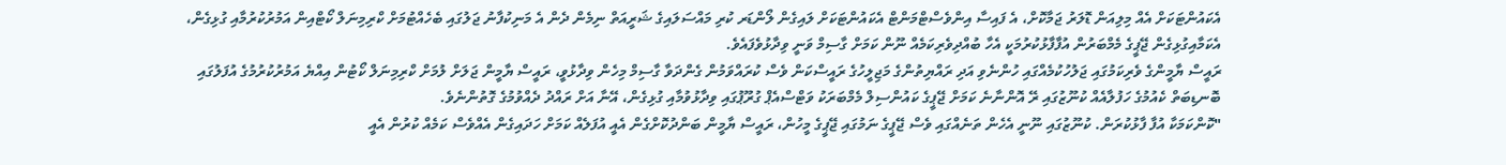އެކައުންޓަކަށް އެއް މިލިއަން ޑޮލަރު ޖަމާކޮށް، އެ ފައިސާ އިންވެސްޓްމަންޓް އެކައުންޓަކަށް ލައިގެން ލޯންޑަރ ކުރި މައްސަލައިގެ ޝަރީއަތް ނިމެން ދެން އެ މަނިކުފާނު ޖަލުގައި ބެހެއްޓުމަށް ކްރިމިނަލް ކޯޓްއިން އަމުރުކުރުމާއި ގުޅިގެން، އެކަމާއިގުޅިގެން ޖޭޕީގެ މެމްބަރުން އުފާފާޅުކުރުމަކީ އެހާ ބުއްދިވެރިކަމެއް ނޫން ކަމަށް ގާސިމް ވަނީ ވިދާޅުވެފައެވެ.
ރައީސް ޔާމީންގެ ވެރިކަމުގައި ޖަލުހުކުމެއްގައި ހުންނެވި އަދި ރައްޔިތުންގެ މަޖިލީހުގެ ރައީސްކަން ވެސް ކުރައްވަމުން ގެންދަވާ ގާސިމް މިހެން ވިދާޅުވީ، ރައީސް ޔާމީން ޖަލަށް ލުމަށް ކްރިމިނަލް ކޯޓުން އިއްޔެ އަމުރުކުރުމުގެ އުފަލުގައި ބޮނޑިބަތް ކެއުމުގެ ހަފުލާއެއް ކުނޫޒުގައި ރޭ އޮންނާނެ ކަމަށް ޖޭޕީގެ ކައުންސިލް މެމްބަރަކު ވަޓްސްއެޕް ގުރޫޕުގައި ވިދާޅުވުމާއި ގުޅިގެން، އޭނާ އަށް ރައްދު ދެއްވުމުގެ ގޮތުންނެވެ.
"ކޮންކަމަކާ އުފާ ފާޅުކުރަން. ކުނޫޒުގައި ނޫނީ އެހެން ތަނެއްގައި ވެސް ޖޭޕީގެ ނަމުގައި ޖޭޕީގެ މީހުން، ރައީސް ޔާމީން ބަންދުކޮށްގެން އެއީ އުފަލެއް ކަމަށް ހަދައިގެން އެއްވެސް ކަމެއް ކުރުން އެއީ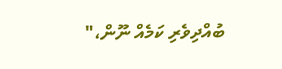ބުއްދިވެރި ކަމެއް ނޫން،"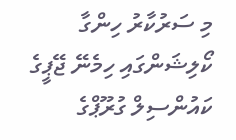މި ސަރުކާރު ހިންގާ ކޯލިޝަންގައި ހިމެނޭ ޖޭޕީގެ ކައުންސިލް ގުރޫޕްގެ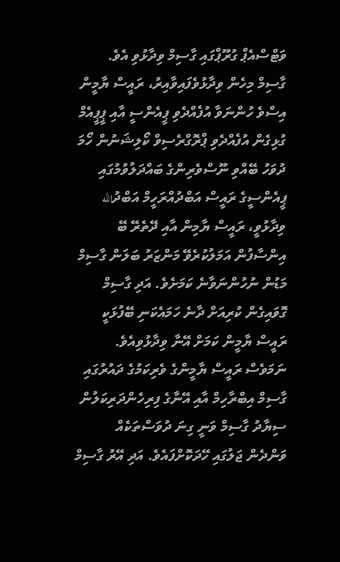ވަޓްސްއެޕް ގުރޫޕްގައި ގާސިމް ވިދާޅުވި އެވެ.
ގާސިމް މިހެން ވިދާޅުވެފައިވާއިރު، ރައީސް ޔާމީން އިސްވެ ހުންނަވާ އުފެއްދެވި ޕީއެންސީ އާއި ޕީޕީއެމް ގުޅިގެން އުފެއްދެވި ޕްރޮގްރެސިވް ކޯލިޝަނުން ހޯމަ ދުވަހު ބޭއްވި ނޫސްވެރިންގެ ބައްދަލުވުމުގައި ޕީއެންސީގެ ރައީސް އަބްދުއްރަހީމް އަބްދުالله ވިދާޅުވީ، ރައީސް ޔާމިން އާއި ދޭތެރޭ ބޭ އިންސާފުން އަމަލުކުރެވޭ މަންޒަރު ބަލަން ގާސިމް މަޑުން ނުހުންނަވާނެ ކަމަށެވެ. އަދި ގާސިމް ގޮވައިގެން ކުރިއަށް ދާނެ ހަމައެކަނި ބޭފުޅަކީ ރައީސް ޔާމީން ކަމަށް އޭނާ ވިދާޅުވިއެވެ.
ނަމަވެސް ރައީސް ޔާމީންގެ ވެރިކަމުގެ ދައުރުގައި ގާސިމް އިބްރާހިމް އާއި އޭނާގެ ފިރިހެންދަރިކަލުން ސިޔާދު ގާސިމް ވަނީ ގިނަ ދުވަސްތަކެއް ވަންދެން ޖަލުގައި ހޭދަކޮށްފައެވެ. އަދި އޭރު ގާސިމް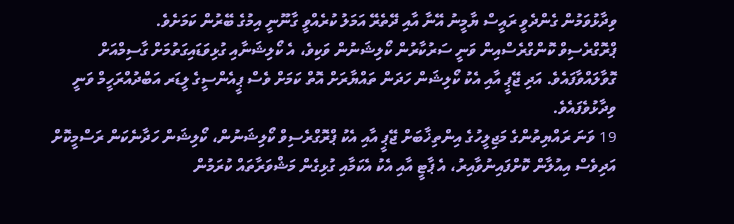ވިދާޅުވަމުން ގެންދެވީ ރައީސް ޔާމީނު އޭނާ އާއި ދޭތެރޭ އަމަލު ކުރެއްވީ ގާނޫނީ އިމުގެ ބޭރުން ކަމަށެވެ.
ޕްރޮގްރެސިވް ކޮންގްރެސްއިން ވަނީ ސަރުކާރުން ކޯލިޝަނުން ވަކިވެ، އެ ކޯލިޝަނާއި ގުޅިވަޑައިގަތުމަށް ގާސިމްއަށް ގޮވާލައްވާފައެވެ. އަދި ޖޭޕީ އާއި އެކު ކޯލިޝަން ހަދަން ތައްޔާރަށް އޮތް ކަމަށް ވެސް ޕީއެންސީގެ ލީޑަރ އަބްދުއްރަހީމް ވަނީ ވިދާޅުވެފައެވެ.
19 ވަނަ ރައްޔިތުންގެ މަޖިލީހުގެ އިންތިޚާބަށް ޖޭޕީ އާއި އެކު ޕްރޮގްރެސިވް ކޯލިޝަނުން، ކޯލިޝަން ހަދާނެކަން ރަސްމީކޮށް އަދިވެސް އިއުލާން ކޮށްފައިނުވާއިރު، އެ ޕާޓީ އާއި އެކު އެކަމާއި ގުޅިގެން މަޝްވަރާތައް ކުރަމުން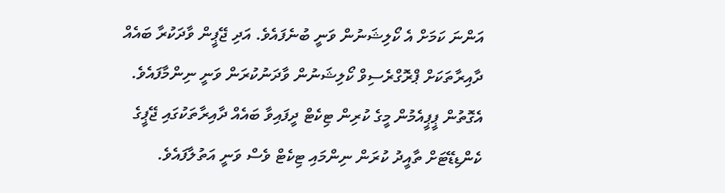އަންނަ ކަމަށް އެ ކޯލިޝަނުން ވަނީ ބުނެފައެވެ. އަދި ޖޭޕީން ވާދަކުރާ ބައެއް ދާއިރާތަކަށް ޕްރޮގްރެސިވް ކޯލިޝަނުން ވާދަނުކުރަން ވަނީ ނިންމާފައެވެ. އެގޮތުން ޕީޕީއެމުން މީގެ ކުރިން ޓިކެޓް ދީފައިވާ ބައެއް ދާއިރާތަކުގައި ޖޭޕީގެ ކެންޑިޑޭޓަށް ތާއީދު ކުރަން ނިންމައި ޓިކެޓް ވެސް ވަނީ އަތުލާފައެވެ.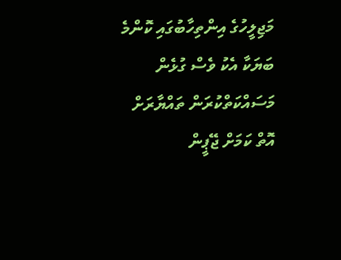މަޖިލީހުގެ އިންތިހާބުގައި ކޮންމެ ބަޔަކާ އެކު ވެސް ގުޅެން މަސައްކަތްކުރަން ތައްޔާރަށް އޮތް ކަމަށް ޖޭޕީން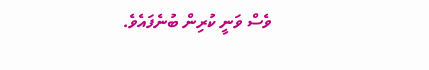ވެސް ވަނީ ކުރިން ބުނެފައެވެ.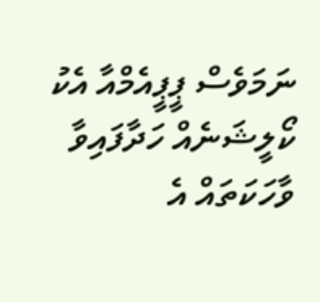ނަމަވެސް ޕީޕީއެމްއާ އެކު ކޯލީޝަނެއް ހަދާފައިވާ ވާހަކަތައް އެ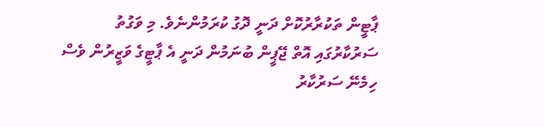ޕާޓީން ތަކުރާރުކޮށް ދަނީ ދޮގު ކުރަމުންނެވެ. މި ވަގުތު ސަރުކާރުގައި އޮތް ޖޭޕީން ބުނަމުން ދަނީ އެ ޕާޓީގެ ވަޒީރުން ވެސް ހިމެނޭ ސަރުކާރު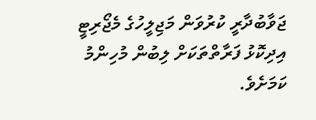ޖަވާބުދާރީ ކުރުވަން މަޖިލީހުގެ މެޖޯރިޓީ އިދިކޮޅު ފަރާތްތަކަށް ލިބުން މުހިންމު ކަމަށެވެ.